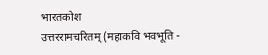भारतकोश
उत्तररामचरितम् (महाकवि भवभूति -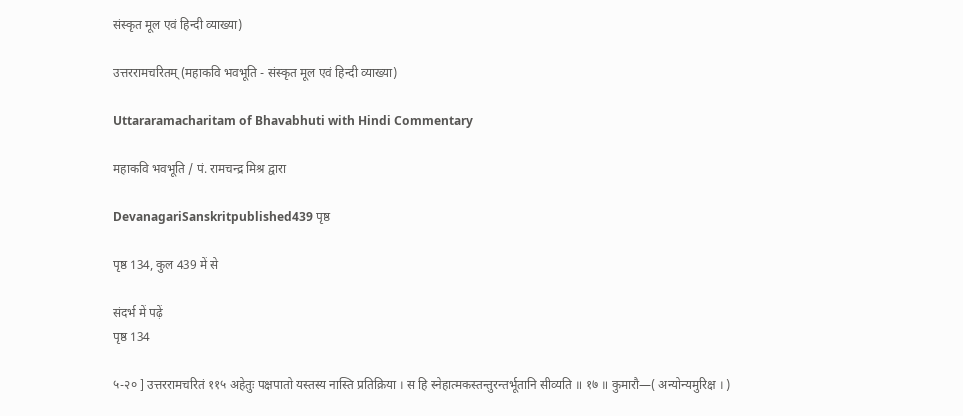संस्कृत मूल एवं हिन्दी व्याख्या)

उत्तररामचरितम् (महाकवि भवभूति - संस्कृत मूल एवं हिन्दी व्याख्या)

Uttararamacharitam of Bhavabhuti with Hindi Commentary

महाकवि भवभूति / पं. रामचन्द्र मिश्र द्वारा

DevanagariSanskritpublished439 पृष्ठ

पृष्ठ 134, कुल 439 में से

संदर्भ में पढ़ें
पृष्ठ 134

५-२० ] उत्तररामचरितं ११५ अहेतुः पक्षपातो यस्तस्य नास्ति प्रतिक्रिया । स हि स्नेहात्मकस्तन्तुरन्तर्भूतानि सीव्यति ॥ १७ ॥ कुमारौ—( अन्योन्यमुरिक्ष । )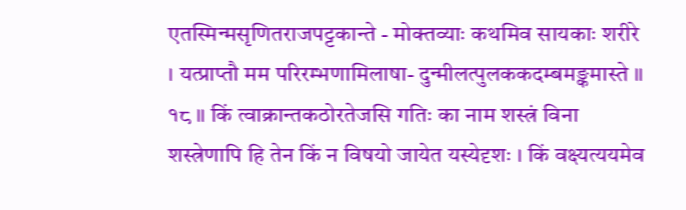एतस्मिन्मसृणितराजपट्टकान्ते - मोक्तव्याः कथमिव सायकाः शरीरे । यत्प्राप्तौ मम परिरम्भणामिलाषा- दुन्मीलत्पुलककदम्बमङ्कमास्ते ॥ १८ ॥ किं त्वाक्रान्तकठोरतेजसि गतिः का नाम शस्त्रं विना शस्त्रेणापि हि तेन किं न विषयो जायेत यस्येदृशः । किं वक्ष्यत्ययमेव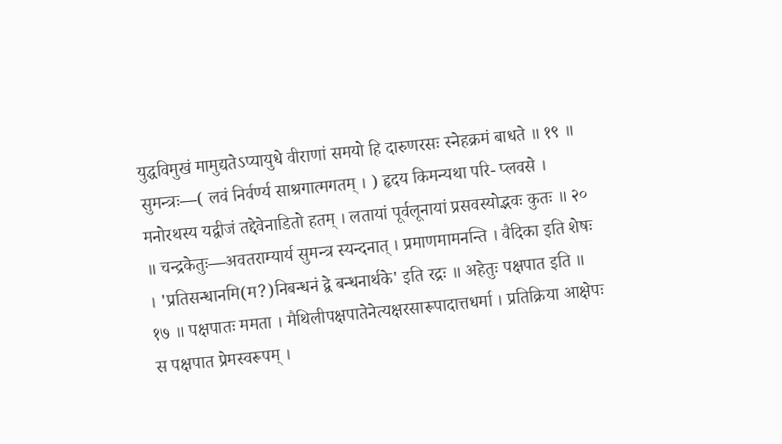युद्धविमुखं मामुद्यतेऽप्यायुधे वीराणां समयो हि दारुणरसः स्नेहक्रमं बाधते ॥ १९ ॥ सुमन्त्रः—( लवं निर्वर्ण्य साश्रगात्मगतम् । ) हृदय किमन्यथा परि- प्लवसे । मनोरथस्य यद्वीजं तद्देवेनाडितो हतम् । लतायां पूर्वलूनायां प्रसवस्योद्भवः कुतः ॥ २० ॥ चन्द्रकेतुः—अवतराम्यार्य सुमन्त्र स्यन्दनात् । प्रमाणमामनन्ति । वैदिका इति शेषः । 'प्रतिसन्धानमि(म?)निबन्धनं द्वे बन्धनार्थके' इति रद्रः ॥ अहेतुः पक्षपात इति ॥ १७ ॥ पक्षपातः ममता । मैथिलीपक्षपातेनेत्यक्षरसारूपादात्तधर्मा । प्रतिक्रिया आक्षेपः स पक्षपात प्रेमस्वरूपम् ।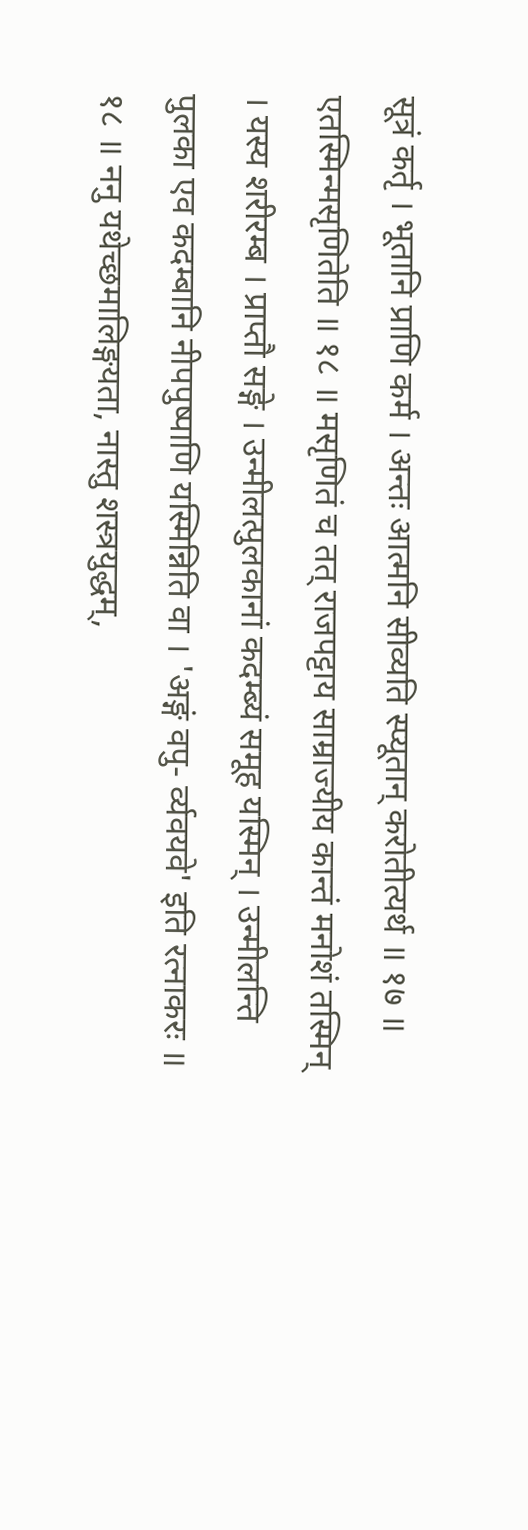सूत्रं कर्तृ । भूतानि प्राणि कर्म । अन्तः आत्मनि सीव्यति स्प्यूतान् करोतीत्यर्थ ॥ १७ ॥ एतस्मिन्मसृणितेति ॥ १८ ॥ मसृणितं च तत् राजपट्टाय साम्राज्यीय कान्तं मनोशं तस्मिन् । यस्य शरीरम्ब । प्राप्तौ सङ्गे । उन्मीलत्पुलकानां कदम्ब्यं समूह यस्मिन् । उन्मीलन्ति पुलका एव कदम्बानि नीपपुष्पाणि यस्मिन्निति वा । 'अङ्गं वपु- र्व्यवयवे' इति रत्नाकरः ॥ १८ ॥ ननु यथेच्छमालिङ्गयता, नास्तु शस्त्रयुद्धम्,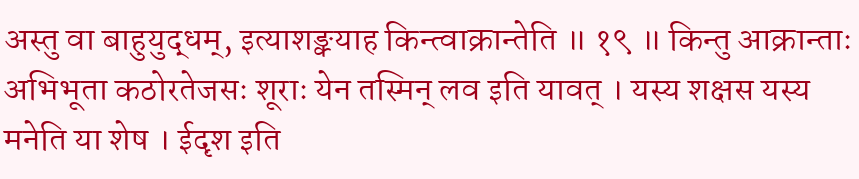अस्तु वा बाहुयुद्धम्, इत्याशङ्क्याह किन्त्वाक्रान्तेति ॥ १९ ॥ किन्तु आक्रान्ताः अभिभूता कठोरतेजसः शूराः येन तस्मिन् लव इति यावत् । यस्य शक्षस यस्य मनेति या शेष । ईदृश इति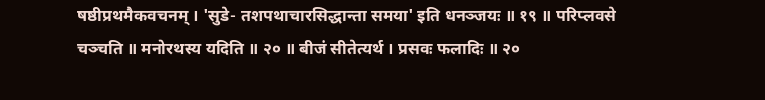षष्ठीप्रथमैकवचनम् । 'सुडे- तशपथाचारसिद्धान्ता समया' इति धनञ्जयः ॥ १९ ॥ परिप्लवसे चञ्चति ॥ मनोरथस्य यदिति ॥ २० ॥ बीजं सीतेत्यर्थ । प्रसवः फलादिः ॥ २०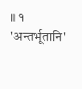॥ १ 'अन्तर्भूतानि'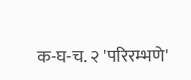क-घ-च. २ 'परिरम्भणे'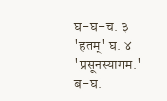घ-घ-च. ३ 'हतम्' घ. ४ 'प्रसूनस्यागम.' ब-घ.